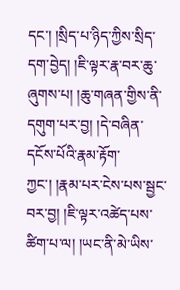དང་། །སྲིད་པ་ཉིད་ཀྱིས་སྲིད་དག་བྱེད། །ཇི་ལྟར་རྣ་བར་ཆུ་ཞུགས་པ། །ཆུ་གཞན་གྱིས་ནི་དགུག་པར་བྱ། །དེ་བཞིན་དངོས་པོའི་རྣམ་རྟོག་ཀྱང་། །རྣམ་པར་ངེས་པས་སྦྱང་བར་བྱ། །ཇི་ལྟར་འཚེད་པས་ཚིག་པ་ལ། །ཡང་ནི་མེ་ཡིས་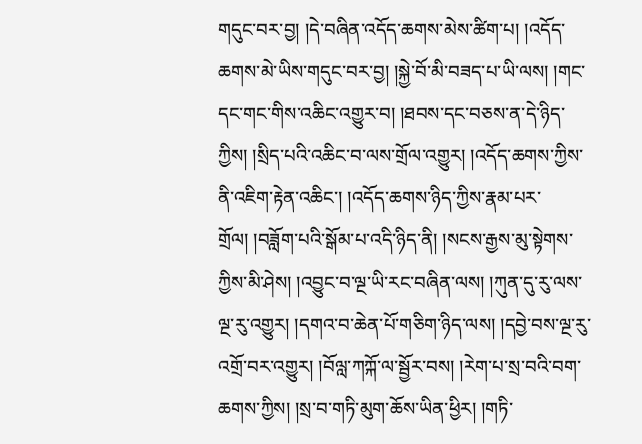གདུང་བར་བྱ། །དེ་བཞིན་འདོད་ཆགས་མེས་ཚིག་པ། །འདོད་ཆགས་མེ་ཡིས་གདུང་བར་བྱ། །སྐྱེ་བོ་མི་བཟད་པ་ཡི་ལས། །གང་དང་གང་གིས་འཆིང་འགྱུར་བ། །ཐབས་དང་བཅས་ན་དེ་ཉིད་ཀྱིས། །སྲིད་པའི་འཆིང་བ་ལས་གྲོལ་འགྱུར། །འདོད་ཆགས་ཀྱིས་ནི་འཇིག་རྟེན་འཆིང་། །འདོད་ཆགས་ཉིད་ཀྱིས་རྣམ་པར་གྲོལ། །བཟློག་པའི་སྒོམ་པ་འདི་ཉིད་ནི། །སངས་རྒྱས་མུ་སྟེགས་ཀྱིས་མི་ཤེས། །འབྱུང་བ་ལྔ་ཡི་རང་བཞིན་ལས། །ཀུན་དུ་རུ་ལས་ལྔ་རུ་འགྱུར། །དགའ་བ་ཆེན་པོ་གཅིག་ཉིད་ལས། །དབྱེ་བས་ལྔ་རུ་འགྲོ་བར་འགྱུར། །བོལླ་ཀཀྐོ་ལ་སྦྱོར་བས། །རེག་པ་སྲ་བའི་བག་ཆགས་ཀྱིས། །སྲ་བ་གཏི་མུག་ཆོས་ཡིན་ཕྱིར། །གཏི་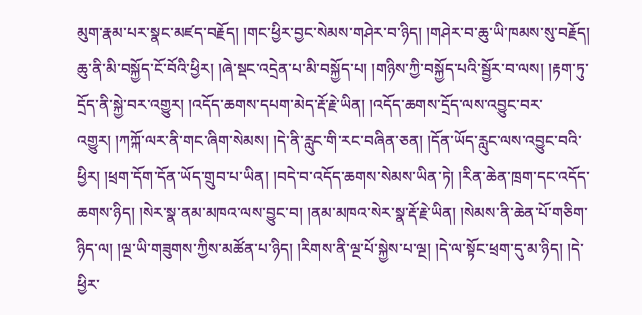མུག་རྣམ་པར་སྣང་མཛད་བརྗོད། །གང་ཕྱིར་བྱང་སེམས་གཤེར་བ་ཉིད། །གཤེར་བ་ཆུ་ཡི་ཁམས་སུ་བརྗོད། ཆུ་ནི་མི་བསྐྱོད་ངོ་བོའི་ཕྱིར། །ཞེ་སྡང་འདྲེན་པ་མི་བསྐྱོད་པ། །གཉིས་ཀྱི་བསྐྱོད་པའི་སྦྱོར་བ་ལས། །རྟག་ཏུ་དྲོད་ནི་སྐྱེ་བར་འགྱུར། །འདོད་ཆགས་དཔག་མེད་རྡོ་རྗེ་ཡིན། །འདོད་ཆགས་དྲོད་ལས་འབྱུང་བར་འགྱུར། །ཀཀྐོ་ལར་ནི་གང་ཞིག་སེམས། །དེ་ནི་རླུང་གི་རང་བཞིན་ཅན། །དོན་ཡོད་རླུང་ལས་འབྱུང་བའི་ཕྱིར། །ཕྲག་དོག་དོན་ཡོད་གྲུབ་པ་ཡིན། །བདེ་བ་འདོད་ཆགས་སེམས་ཡིན་ཏེ། །རིན་ཆེན་ཁྲག་དང་འདོད་ཆགས་ཉིད། །སེར་སྣ་ནམ་མཁའ་ལས་བྱུང་བ། །ནམ་མཁའ་སེར་སྣ་རྡོ་རྗེ་ཡིན། །སེམས་ནི་ཆེན་པོ་གཅིག་ཉིད་ལ། །ལྔ་ཡི་གཟུགས་ཀྱིས་མཚོན་པ་ཉིད། །རིགས་ནི་ལྔ་པོ་སྐྱེས་པ་ལྔ། །དེ་ལ་སྟོང་ཕྲག་དུ་མ་ཉིད། །དེ་ཕྱིར་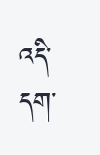འདི་དག་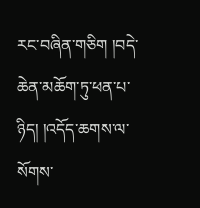རང་བཞིན་གཅིག །བདེ་ཆེན་མཆོག་ཏུ་ཕན་པ་ཉིད། །འདོད་ཆགས་ལ་སོགས་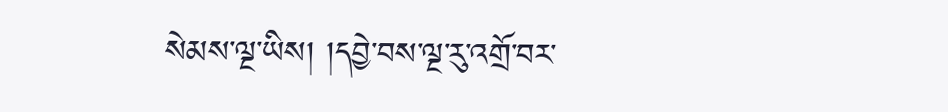སེམས་ལྔ་ཡིས། །དབྱེ་བས་ལྔ་རུ་འགྲོ་བར་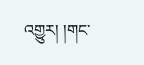འགྱུར། །གང་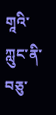གཱའི་ཀླུང་ནི་བཅུ་